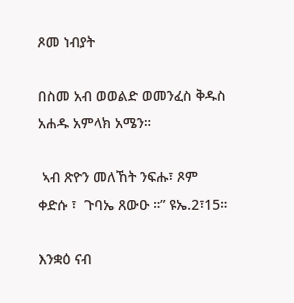ጾመ ነብያት

በስመ አብ ወወልድ ወመንፈስ ቅዱስ አሐዱ አምላክ አሜን።

 ኣብ ጽዮን መለኸት ንፍሑ፣ ጾም ቀድሱ ፣  ጉባኤ ጸውዑ ።” ዩኤ.2፣15።

እንቋዕ ናብ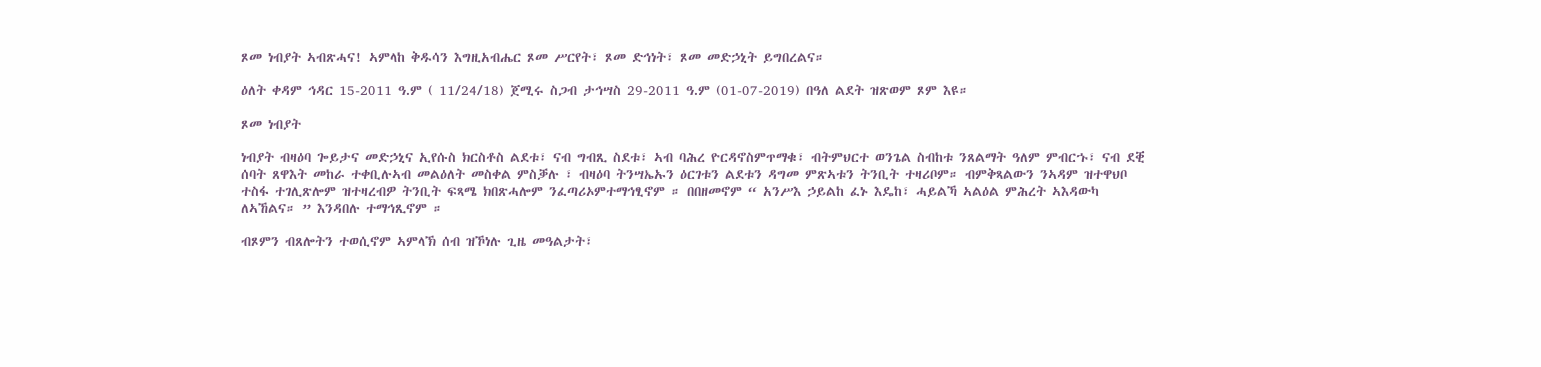ጾመ ነብያት ኣብጽሓና! ኣምላከ ቅዱሳን እግዚአብሔር ጾመ ሥርየት፣ ጾመ ድኅነት፣ ጾመ መድኃኒት ይግበረልና።

ዕለት ቀዳም ኅዳር 15-2011 ዓ.ም ( 11/24/18) ጀሚሩ ስጋብ ታኅሣስ 29-2011 ዓ.ም (01-07-2019) በዓለ ልደት ዝጽወም ጾም እዩ።

ጾመ ነብያት

ነብያት ብዛዕባ ጐይታና መድኃኒና ኢየሱስ ክርስቶስ ልደቱ፣ ናብ ግብጺ ስደቱ፣ ኣብ ባሕረ ዮርዳኖስምጥማቁ፣ ብትምህርተ ወንጌል ስብከቱ ንጸልማት ዓለም ምብርኁ፣ ናብ ደቒ ሰባት ጸዋእት መከራ ተቀቢሉኣብ መልዕለት መስቀል ምስቓሉ ፣ ብዛዕባ ትንሣኤኡን ዕርገቱን ልደቱን ዳግመ ምጽኣቱን ትንቢት ተዛሪቦም። ብምቅጻልውን ንኣዳም ዝተዋህቦ ተስፋ ተገሊጽሎም ዝተዛረብዎ ትንቢት ፍጻሜ ክበጽሓሎም ንፈጣሪኦምተማኅፂኖም ። በበዘመኖም “ አንሥእ ኃይልከ ፈኑ እዴከ፣ ሓይልኻ ኣልዕል ምሕረት ኣእዳውካ ለኣኸልና። ” እንዳበሉ ተማኅጺኖም ።

ብጾምን ብጸሎትን ተወሲኖም ኣምላኽ ሰብ ዝኾነሉ ጊዜ መዓልታት፣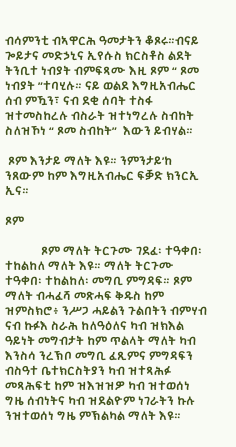ብሳምንቲ ብኣዋርሕ ዓመታትን ቆጾሩ።ብናይ ጐይታና መድኃኒና ኢየሱስ ክርስቶስ ልደት ትንቢተ ነብያት ብምፍጻሙ እዚ ጾም “ ጾመ ነብያት ”ተባሂሉ። ናይ ወልደ እግዚአብሔር ሰብ ምዃን፣ ናብ ደቂ ሰባት ተስፋ ዝተመስከረሉ ብስራት ዝተነግረሉ ስብከት ስለዝኾነ “ ጾመ ስብከት”  እውን ይብሃል።

 ጾም እንታይ ማለት እዩ። ንምንታይ’ከ ንጸውም ከም እግዚአብሔር ፍቓድ ክንርኢ ኢና።

ጾም

            ጾም ማለት ትርጉሙ ገደፈ፡ ተዓቀበ፡ ተከልከለ ማለት እዩ። ማለት ትርጉሙ ተዓቀበ፡ ተከልከለ፡ መግቢ ምግዳፍ። ጾም ማለት ብሓፈሻ መጽሓፍ ቅዱስ ከም ዝምስክሮ፥ ንሥጋ ሓይልን ጉልበትን ብምሃብ ናብ ኩፉእ ስራሕ ከለዓዕለና ካብ ዝክእል ዓይነት መግብታት ከም ጥልላት ማለት ካብ እንስሳ ንረኽቦ መግቢ ፈጺምና ምግዳፍን ብስዓተ ቤተክርስትያን ካብ ዝተጻሕፉ መጻሕፍቲ ከም ዝእዝዝዎ ካብ ዝተወሰነ ግዜ ሰብነትና ካብ ዝደልዮም ነገራትን ኩሉ ንዝተወሰነ ግዜ ምኽልካል ማለት እዩ።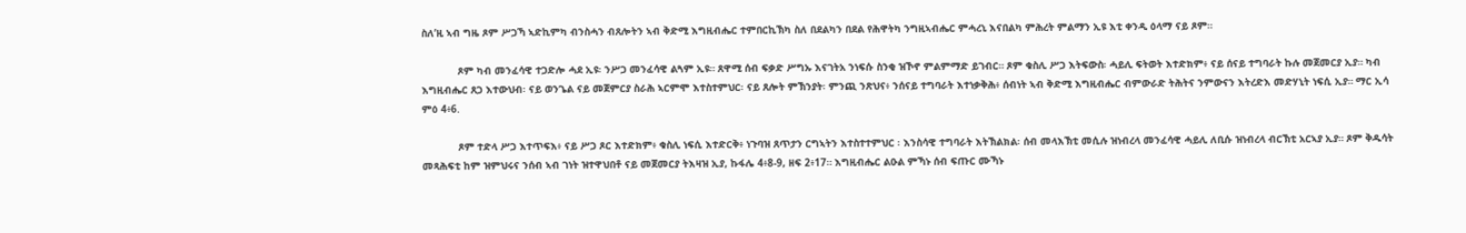ስለ’ዚ ኣብ ግዜ ጾም ሥጋኻ ኣድኪምካ ብንስሓን ብጸሎትን ኣብ ቅድሚ እግዚብሔር ተምበርኪኽካ ስለ በደልካን በደል የሕዋትካ ንግዚኣብሔር ምሓረኒ እናበልካ ምሕረት ምልማን ኢዩ እቲ ቀንዲ ዕላማ ናይ ጾም።

            ጾም ካብ መንፈሳዊ ተጋድሎ ሓደ ኢዩ፡ ንሥጋ መንፈሳዊ ልጓም ኢዩ። ጸዋሚ ሰብ ፍቃድ ሥግኡ እናገትአ ንነፍሱ ስንቂ ዝኾኖ ምልምማድ ይገብር። ጾም ቁስሊ ሥጋ እትፍውስ፡ ሓይሊ ፍትወት እተድክም፥ ናይ ሰናይ ተግባራት ኩሉ መጀመርያ ኢያ። ካብ እግዚብሔር ጸጋ እተውህብ፡ ናይ ወንጌል ናይ መጀምርያ ስራሕ ኣርምሞ እተስተምህር፡ ናይ ጸሎት ምኽንያት፡ ምንጪ ንጽህና፥ ንሰናይ ተግባራት እተነቃቅሕ፥ ሰብነት ኣብ ቅድሚ እግዚብሔር ብምውራድ ትሕትና ንምውናን እትረድእ መድሃኒት ነፍሲ ኢያ። ማር ኢሳ ምዕ 4፥6.

            ጾም ተድላ ሥጋ እተጥፍእ፥ ናይ ሥጋ ጾር እተድክም፥ ቁስሊ ነፍሲ እተድርቅ፥ ነጉባዝ ጸጥታን ርግኣትን እተስተተምህር ፡ እንስሳዊ ተግባራት እትኽልክል፡ ሰብ መላእኽቲ መሲሉ ዝነብረላ መንፈሳዊ ሓይሊ ለቢሱ ዝነብረላ ብርኽቲ አርኣያ ኢያ። ጾም ቅዱሳት መጻሕፍቲ ከም ዝምህሩና ንሰብ ኣብ ገነት ዝተዋህበቶ ናይ መጀመርያ ትእዛዝ ኢያ, ኩፋሌ 4፥8-9, ዘፍ 2፥17። እግዚብሔር ልዑል ምኻኑ ሰብ ፍጡር ሙኻኑ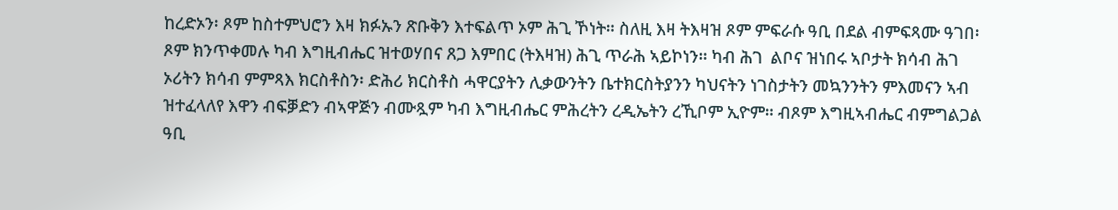ከረድኦን፡ ጾም ከስተምህሮን እዛ ክፉኡን ጽቡቅን እተፍልጥ ኦም ሕጊ ኾነት። ስለዚ እዛ ትእዛዝ ጾም ምፍራሱ ዓቢ በደል ብምፍጻሙ ዓገበ፡ ጾም ክንጥቀመሉ ካብ እግዚብሔር ዝተወሃበና ጸጋ እምበር (ትእዛዝ) ሕጊ ጥራሕ ኣይኮነን። ካብ ሕገ  ልቦና ዝነበሩ ኣቦታት ክሳብ ሕገ ኦሪትን ክሳብ ምምጻእ ክርስቶስን፡ ድሕሪ ክርስቶስ ሓዋርያትን ሊቃውንትን ቤተክርስትያንን ካህናትን ነገስታትን መኳንንትን ምእመናን ኣብ ዝተፈላለየ እዋን ብፍቓድን ብኣዋጅን ብሙጿም ካብ እግዚብሔር ምሕረትን ረዲኤትን ረኺቦም ኢዮም። ብጾም እግዚኣብሔር ብምግልጋል ዓቢ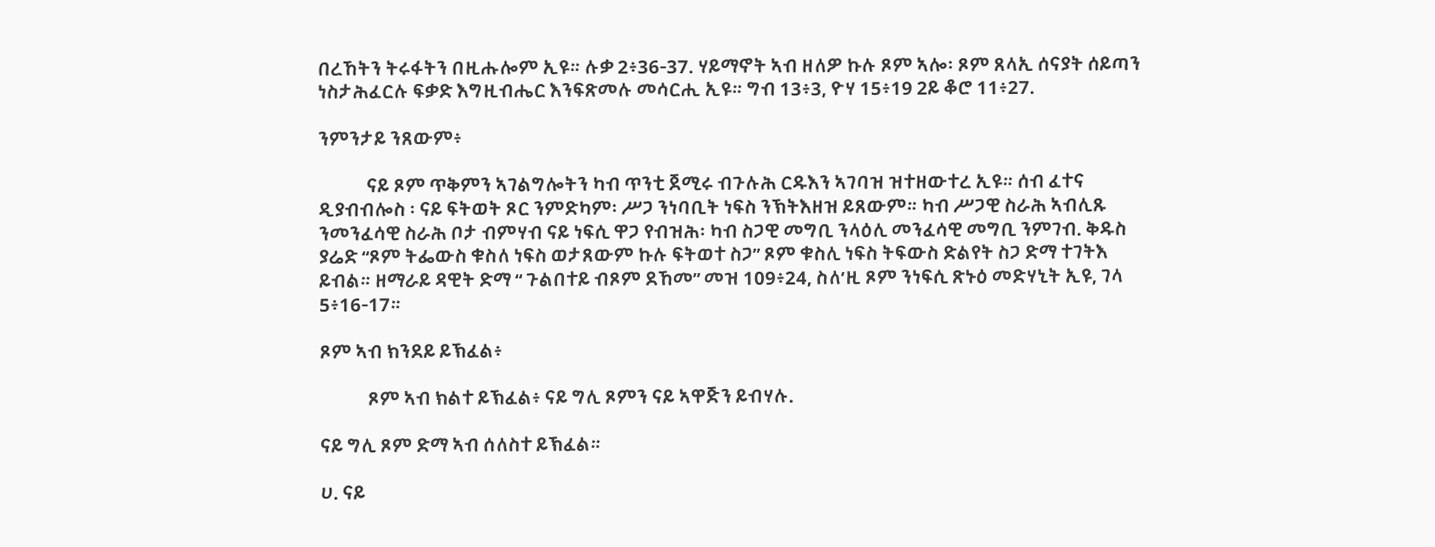በረኸትን ትሩፋትን በዚሑሎም ኢዩ። ሉቃ 2፥36-37. ሃይማኖት ኣብ ዘለዎ ኩሉ ጾም ኣሎ፡ ጾም ጸላኢ ሰናያት ሰይጣን ነስታሕፈርሉ ፍቃድ እግዚብሔር እንፍጽመሉ መሳርሒ ኢዩ። ግብ 13፥3, ዮሃ 15፥19 2ይ ቆሮ 11፥27.

ንምንታይ ንጸውም፥

            ናይ ጾም ጥቅምን ኣገልግሎትን ካብ ጥንቲ ጀሚሩ ብጉሉሕ ርዱእን ኣገባዝ ዝተዘውተረ ኢዩ። ሰብ ፈተና ዲያብብሎስ ፡ ናይ ፍትወት ጾር ንምድካም፡ ሥጋ ንነባቢት ነፍስ ንኽትእዘዝ ይጸውም። ካብ ሥጋዊ ስራሕ ኣብሊጹ ንመንፈሳዊ ስራሕ ቦታ ብምሃብ ናይ ነፍሲ ዋጋ የብዝሕ፡ ካብ ስጋዊ መግቢ ንላዕሊ መንፈሳዊ መግቢ ንምገብ. ቅዱስ ያሬድ “ጾም ትፌውስ ቁስለ ነፍስ ወታጸውም ኩሉ ፍትወተ ስጋ” ጾም ቁስሊ ነፍስ ትፍውስ ድልየት ስጋ ድማ ተገትእ ይብል። ዘማራይ ዳዊት ድማ “ ጉልበተይ ብጾም ደኸመ” መዝ 109፥24, ስለ’ዚ ጾም ንነፍሲ ጽኑዕ መድሃኒት ኢዩ, ገላ 5፥16-17።

ጾም ኣብ ክንደይ ይኽፈል፥

            ጾም ኣብ ክልተ ይኽፈል፥ ናይ ግሊ ጾምን ናይ ኣዋጅን ይብሃሉ.

ናይ ግሊ ጾም ድማ ኣብ ሰለስተ ይኽፈል።

ሀ. ናይ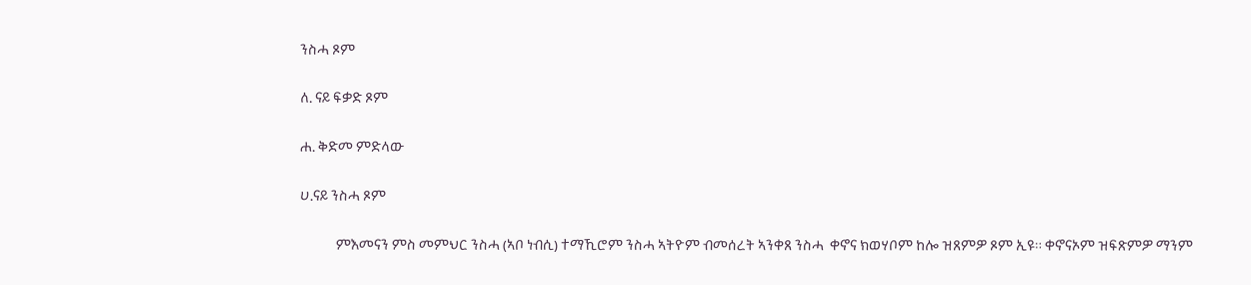ንስሓ ጾም

ለ. ናይ ፍቃድ ጾም

ሐ. ቅድመ ምድላው

ሀ.ናይ ንስሓ ጾም

            ምእመናን ምስ መምህር ንስሓ (ኣቦ ነብሲ) ተማኺሮም ንስሓ ኣትዮም ብመሰረት ኣንቀጸ ንስሓ  ቀኖና ክወሃቦም ከሎ ዝጸምዎ ጾም ኢዩ። ቀኖናኦም ዝፍጽምዎ ማንም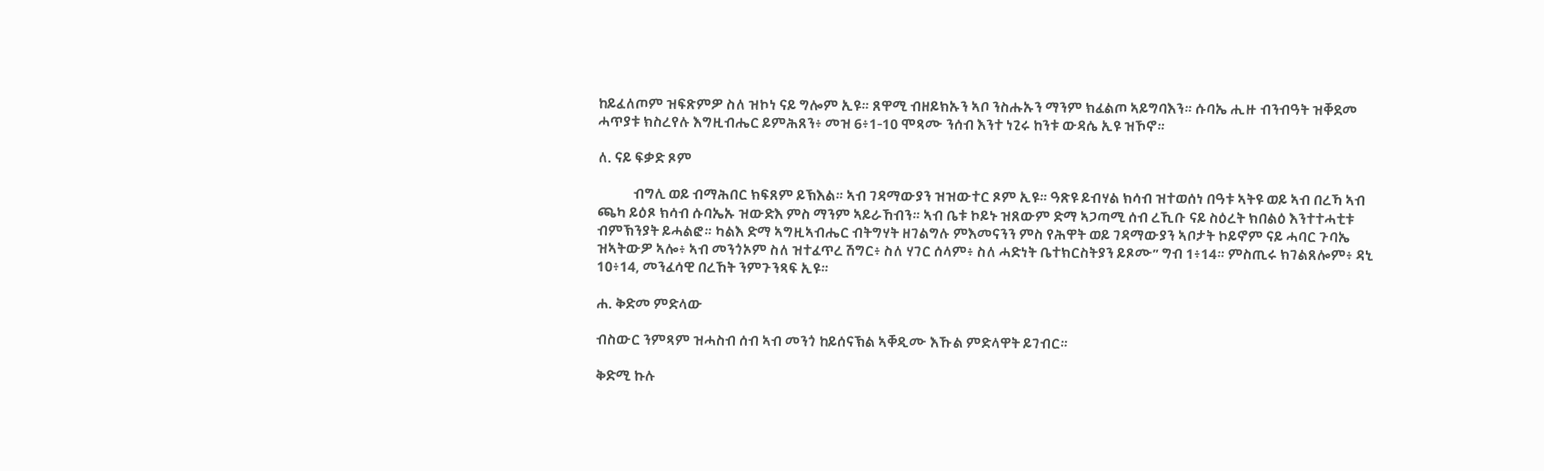ከይፈለጦም ዝፍጽምዎ ስለ ዝኮነ ናይ ግሎም ኢዩ። ጸዋሚ ብዘይክኡን ኣቦ ንስሑኡን ማንም ክፈልጦ ኣይግባእን። ሱባኤ ሒዙ ብንብዓት ዝቐደመ ሓጥያቱ ክስረየሉ እግዚብሔር ይምሕጸን፥ መዝ 6፥1-10 ሞጻሙ ንሰብ እንተ ነጊሩ ከንቱ ውዳሴ ኢዩ ዝኾኖ።

ለ. ናይ ፍቃድ ጾም

            ብግሊ ወይ ብማሕበር ክፍጸም ይኽእል። ኣብ ገዳማውያን ዝዝውተር ጾም ኢዩ። ዓጽዩ ይብሃል ክሳብ ዝተወሰነ በዓቱ ኣትዩ ወይ ኣብ በረኻ ኣብ ጫካ ይዕጾ ክሳብ ሱባኤኡ ዝውድእ ምስ ማንም ኣይራኸብን። ኣብ ቤቱ ኮይኑ ዝጸውም ድማ ኣጋጣሚ ሰብ ረኺቡ ናይ ስዕረት ክበልዕ እንተተሓቲቱ ብምኽንያት ይሓልፎ። ካልእ ድማ ኣግዚኣብሔር ብትግሃት ዘገልግሉ ምእመናንን ምስ የሕዋት ወይ ገዳማውያን ኣቦታት ኮይኖም ናይ ሓባር ጉባኤ ዝኣትውዎ ኣሎ፥ ኣብ መንጎኦም ስለ ዝተፈጥረ ሽግር፥ ስለ ሃገር ሰላም፥ ስለ ሓድነት ቤተክርስትያን ይጾሙ” ግብ 1፥14። ምስጢሩ ክገልጸሎም፥ ዳኒ 10፥14, መንፈሳዊ በረኸት ንምጉንጻፍ ኢዩ።

ሐ. ቅድመ ምድላው

ብስውር ንምጻም ዝሓስብ ሰብ ኣብ መንጎ ከይሰናኽል ኣቐዲሙ እኹል ምድላዋት ይገብር።

ቅድሚ ኩሉ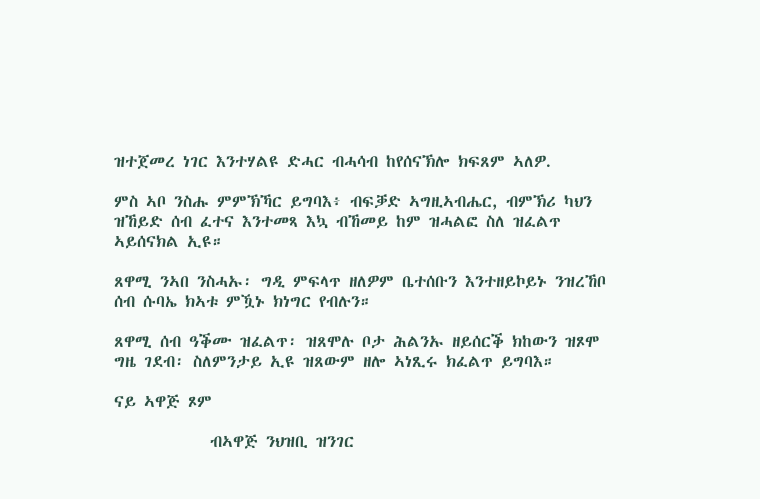ዝተጀመረ ነገር እንተሃልዩ ድሓር ብሓሳብ ከየሰናኽሎ ክፍጸም ኣለዎ.

ምስ ኣቦ ንስሑ ምምኽኻር ይግባእ፥ ብፍቓድ ኣግዚኣብሔር, ብምኽሪ ካህን ዝኸይድ ሰብ ፈተና እንተመጻ እኳ ብኸመይ ከም ዝሓልፎ ስለ ዝፈልጥ ኣይሰናክል ኢዩ።

ጸዋሚ ንኣበ ንስሓኡ፡ ግዲ ምፍላጥ ዘለዎም ቤተሰቡን እንተዘይኮይኑ ንዝረኸቦ ሰብ ሱባኤ ክኣቱ ምዃኑ ክነግር የብሉን።

ጸዋሚ ሰብ ዓቕሙ ዝፈልጥ፡ ዝጸሞሉ ቦታ ሕልንኡ ዘይሰርቕ ክከውን ዝጾሞ ግዜ ገደብ፡ ስለምንታይ ኢዩ ዝጸውም ዘሎ ኣነጺሩ ክፈልጥ ይግባእ።

ናይ ኣዋጅ ጾም

            ብኣዋጅ ንህዝቢ ዝንገር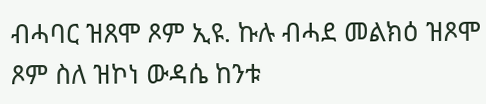ብሓባር ዝጸሞ ጾም ኢዩ. ኩሉ ብሓደ መልክዕ ዝጾሞ ጾም ስለ ዝኮነ ውዳሴ ከንቱ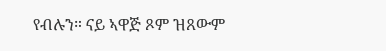የብሉን። ናይ ኣዋጅ ጾም ዝጸውም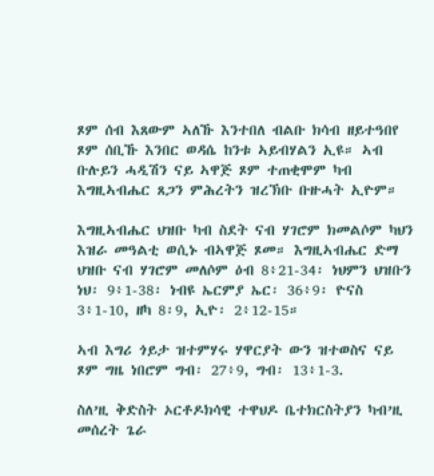ጾም ሰብ እጸውም ኣለኹ እንተበለ ብልቡ ክሳብ ዘይተዓበየ ጾም ሰቢኹ እንበር ወዳሴ ከንቱ ኣይብሃልን ኢዩ። ኣብ ቡሉይን ሓዲሽን ናይ ኣዋጅ ጾም ተጠቂሞም ካብ እግዚኣብሔር ጸጋን ምሕረትን ዝረኽቡ ቡዙሓት ኢዮም።

እግዚኣብሔር ህዝቡ ካብ ስደት ናብ ሃገሮም ክመልሶም ካህን እዝራ መዓልቲ ወሲኑ ብኣዋጅ ጾመ። እግዚኣብሔር ድማ ህዝቡ ናብ ሃገሮም መለሶም ዕብ 8፥21-34፡ ነህምን ህዝቡን ነህ፡ 9፥1-38፡ ነብዩ ኤርምያ ኤር፡ 36፥9፡ ዮናስ 3፥1-10, ዘካ 8፡9, ኢዮ፡ 2፥12-15።

ኣብ እግሪ ጎይታ ዝተምሃሩ ሃዋርያት ውን ዝተወስና ናይ ጾም ግዜ ነበሮም ግብ፡ 27፥9, ግብ፡ 13፥1-3.

ስለ’ዚ ቅድስት ኦርቶዶክሳዊ ተዋህዶ ቤተክርስትያን ካብ’ዚ መሰረት ጌራ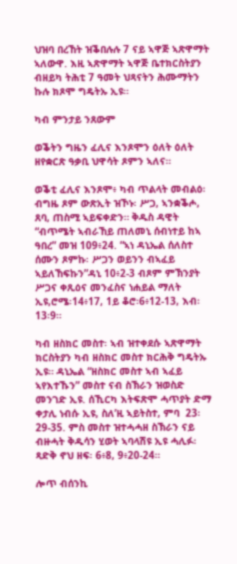ህዝባ በረኸት ዝቕበሉሉ 7 ናይ ኣዋጅ ኣጽዋማት ኣለውዋ. እዚ ኣጽዋማት ኣዋጅ ቤተክርስትያን ብዘይካ ትሕቲ 7 ዓመት ህጻናትን ሕሙማትን ኩሉ ክጾሞ ግዴትኡ ኢዩ።

ካብ ምንታይ ንጸውም

ወቕትን ግዜን ፈሊና እንጾሞን ዕለት ዕለት ዘየቋርጽ ዓቃቢ ህዋሳት ጾምን ኣለና።

ወቕቲ ፈሊና እንጾሞ፥ ካብ ጥልላት መብልዕ፡ ብግዜ ጾም ውጽኢት ዝኾኑ፡ ሥጋ, ኣንቋቕሖ, ጸባ, ጠስሚ ኣይፍቀድን። ቅዱስ ዳዊት “ብጥሜት ኣብራኸይ ጠለመኒ ሰብነተይ ከኣ ዓበረ” መዝ 109፥24. “ኣነ ዳኒኤል ሰለስተ ሰሙን ጾምኩ፡ ሥጋን ወይንን ብኣፈይ ኣይለኸፍኩን”ዳኒ 10፥2-3 ብጾም ምኽንያት ሥጋና ቀጺዕና መንፈስና ነሐይል ማለት ኢዩ,ሮሜ፡14፥17, 1ይ ቆሮ፡6፥12-13, እብ፡ 13፡9።

ካብ ዘስክር መስተ፡ ኣብ ዝተቀደሱ ኣጽዋማት ክርስትያን ካብ ዘስክር መስተ ክርሕቅ ግዴትኡ ኢዩ። ዳኒኤል “ዘስክር መስተ ኣብ ኣፈይ ኣየእተኹን” መስተ ናብ ስኽራን ዝወስድ መንገድ ኢዩ. ሰኺርካ እትፍጽሞ ሓጥያት ድማ ቀታሊ ነብሱ ኢዩ, ስለ’ዚ ኣይትስተ, ምባ  23፡29-35. ምስ መስተ ዝተሓሓዘ ስኽራን ናይ ብዙሓት ቅዱሳን ሂወት ኣባላሽዩ ኢዩ ሓሊፉ፡ ጻድቅ ኖህ ዘፍ፡ 6፥8, 9፥20-24።

ሎጥ ብሰንኪ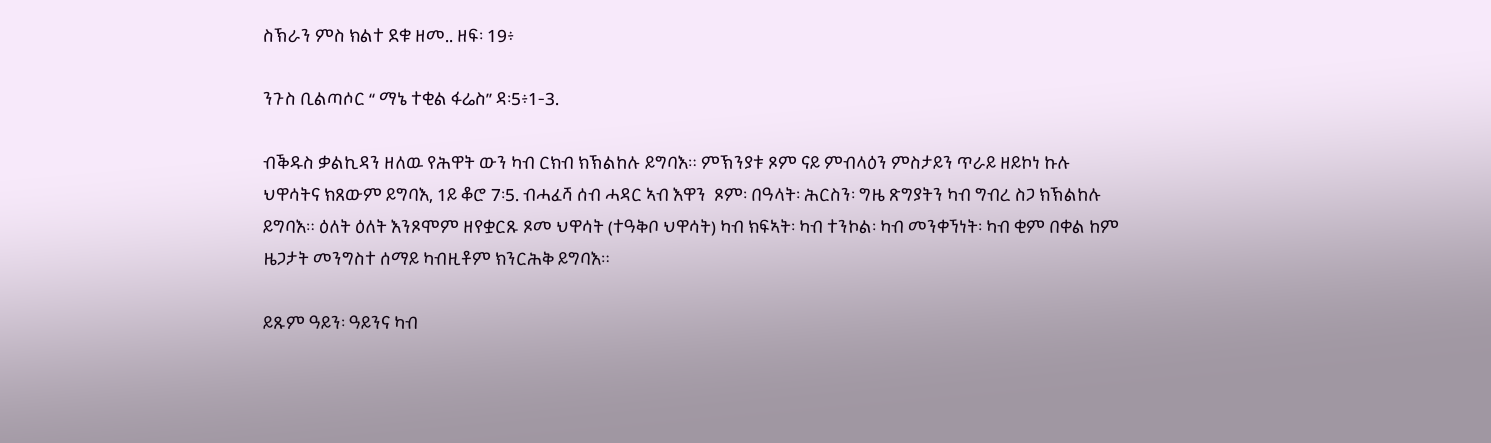ስኽራን ምስ ክልተ ደቁ ዘመ.. ዘፍ፡ 19፥

ንጉስ ቢልጣሶር “ ማኔ ተቂል ፋሬስ” ዳ፡5፥1-3.

ብቕዱስ ቃልኪዳን ዘለዉ የሕዋት ውን ካብ ርክብ ክኽልከሉ ይግባእ። ምኽንያቱ ጾም ናይ ምብላዕን ምስታይን ጥራይ ዘይኮነ ኩሉ ህዋሳትና ክጸውም ይግባእ, 1ይ ቆሮ 7፡5. ብሓፈሻ ሰብ ሓዳር ኣብ እዋን  ጾም፡ በዓላት፡ ሕርስን፡ ግዜ ጽግያትን ካብ ግብረ ስጋ ክኽልከሉ ይግባእ። ዕለት ዕለት እንጾሞም ዘየቋርጹ ጾመ ህዋሳት (ተዓቅቦ ህዋሳት) ካብ ክፍኣት፡ ካብ ተንኮል፡ ካብ መንቀኘነት፡ ካብ ቂም በቀል ከም ዜጋታት መንግስተ ሰማይ ካብዚቶም ክንርሕቅ ይግባእ።

ይጹም ዓይን፡ ዓይንና ካብ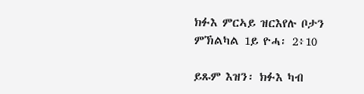ክፉእ ምርኣይ ዝርእየሉ ቦታን ምኽልካል 1ይ ዮሓ፡ 2፥10

ይጹም እዝን፡ ክፉእ ካብ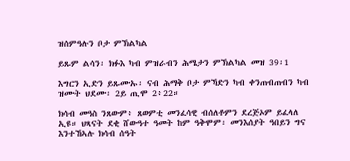ዝሰምዓሉን ቦታ ምኽልካል

ይጹም ልሳን፡ ክፉእ ካብ ምዝራብን ሕሜታን ምኽልካል መዝ 39፡1

እግርን ኢድን ይጹሙኡ፡ ናብ ሕማቅ ቦታ ምኻድን ካብ ቀንጠብጠብን ካብ ዝሙት ህደሙ፡ 2ይ ጢሞ 2፥22።

ክሳብ መዓስ ንጸውም፥ ጸወምቲ መንፈሳዊ ብሰለቶምን ደረጅኦም ይፈላለ ኢዩ። ህጻናት ደቂ ሸውዓተ ዓመት ከም ዓቅሞም፡ መንእሰያት ዓበይን ግና እንተኸኣሉ ክሳብ ሰዓት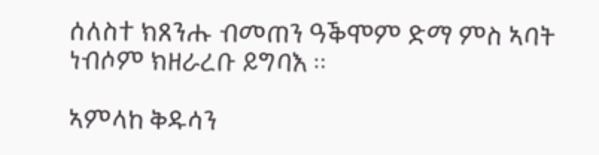ሰለስተ ክጸንሑ ብመጠን ዓቕሞም ድማ ምስ ኣባት ነብሶም ክዘራረቡ ይግባእ ።

ኣምላከ ቅዱሳን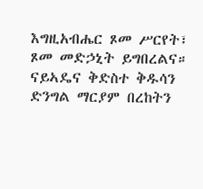እግዚአብሔር ጾመ ሥርየት፣ ጾመ መድኃኒት ይግበረልና። ናይኣዴና ቅድስተ ቅዱሳን ድንግል ማርያም በረከትን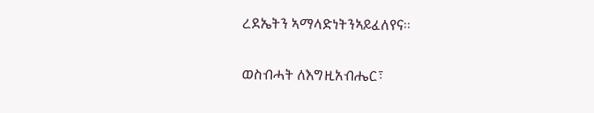ረደኤትን ኣማላድነትንኣይፈለየና።

ወስብሓት ለእግዚአብሔር፣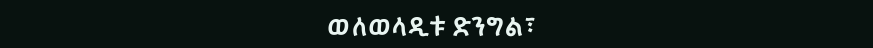ወለወላዲቱ ድንግል፣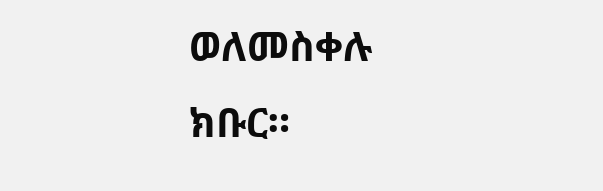ወለመስቀሉ ክቡር።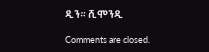ዲን። ሺሞንዲ

Comments are closed.